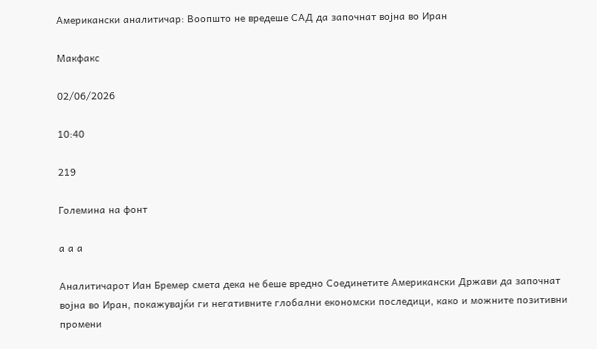Американски аналитичар: Воопшто не вредеше САД да започнат војна во Иран

Макфакс

02/06/2026

10:40

219

Големина на фонт

а а а

Аналитичарот Иан Бремер смета дека не беше вредно Соединетите Американски Држави да започнат војна во Иран, покажувајќи ги негативните глобални економски последици, како и можните позитивни промени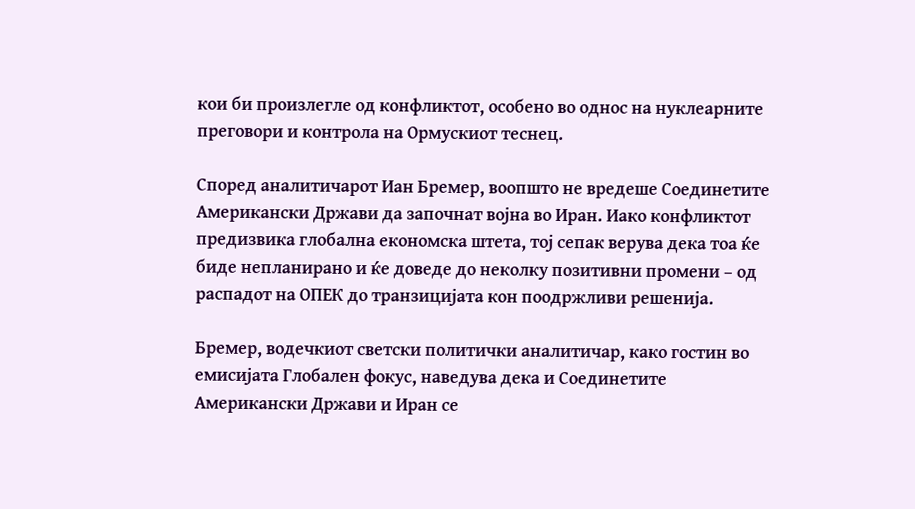кои би произлегле од конфликтот, особено во однос на нуклеарните преговори и контрола на Ормускиот теснец.

Според аналитичарот Иан Бремер, воопшто не вредеше Соединетите Американски Држави да започнат војна во Иран. Иако конфликтот предизвика глобална економска штета, тој сепак верува дека тоа ќе биде непланирано и ќе доведе до неколку позитивни промени – од распадот на ОПЕК до транзицијата кон поодржливи решенија.

Бремер, водечкиот светски политички аналитичар, како гостин во емисијата Глобален фокус, наведува дека и Соединетите Американски Држави и Иран се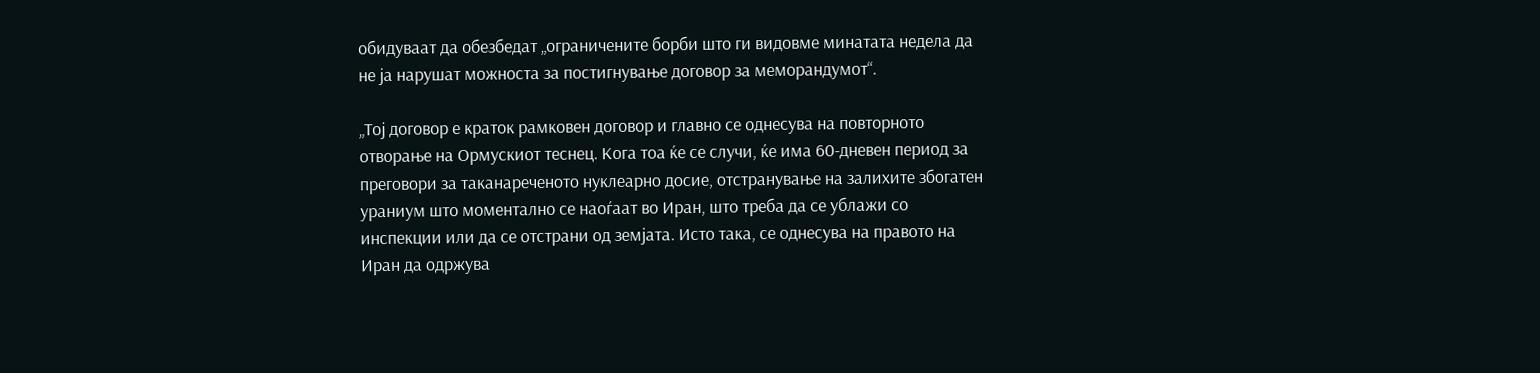обидуваат да обезбедат „ограничените борби што ги видовме минатата недела да не ја нарушат можноста за постигнување договор за меморандумот“.

„Тој договор е краток рамковен договор и главно се однесува на повторното отворање на Ормускиот теснец. Кога тоа ќе се случи, ќе има 60-дневен период за преговори за таканареченото нуклеарно досие, отстранување на залихите збогатен ураниум што моментално се наоѓаат во Иран, што треба да се ублажи со инспекции или да се отстрани од земјата. Исто така, се однесува на правото на Иран да одржува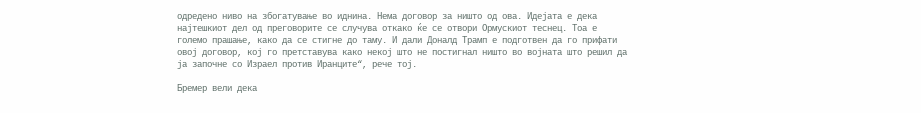одредено ниво на збогатување во иднина. Нема договор за ништо од ова. Идејата е дека најтешкиот дел од преговорите се случува откако ќе се отвори Ормускиот теснец. Тоа е големо прашање, како да се стигне до таму. И дали Доналд Трамп е подготвен да го прифати овој договор, кој го претставува како некој што не постигнал ништо во војната што решил да ја започне со Израел против Иранците“, рече тој.

Бремер вели дека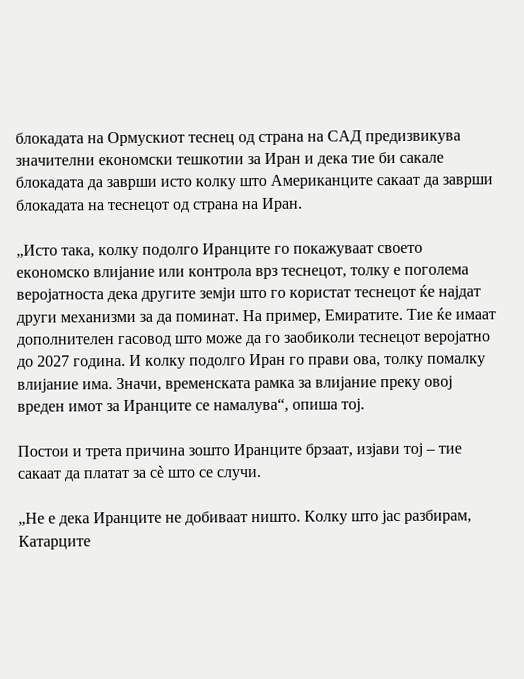блокадата на Ормускиот теснец од страна на САД предизвикува значителни економски тешкотии за Иран и дека тие би сакале блокадата да заврши исто колку што Американците сакаат да заврши блокадата на теснецот од страна на Иран.

„Исто така, колку подолго Иранците го покажуваат своето економско влијание или контрола врз теснецот, толку е поголема веројатноста дека другите земји што го користат теснецот ќе најдат други механизми за да поминат. На пример, Емиратите. Тие ќе имаат дополнителен гасовод што може да го заобиколи теснецот веројатно до 2027 година. И колку подолго Иран го прави ова, толку помалку влијание има. Значи, временската рамка за влијание преку овој вреден имот за Иранците се намалува“, опиша тој.

Постои и трета причина зошто Иранците брзаат, изјави тој – тие сакаат да платат за сè што се случи.

„Не е дека Иранците не добиваат ништо. Колку што јас разбирам, Катарците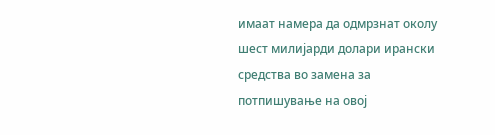имаат намера да одмрзнат околу шест милијарди долари ирански средства во замена за потпишување на овој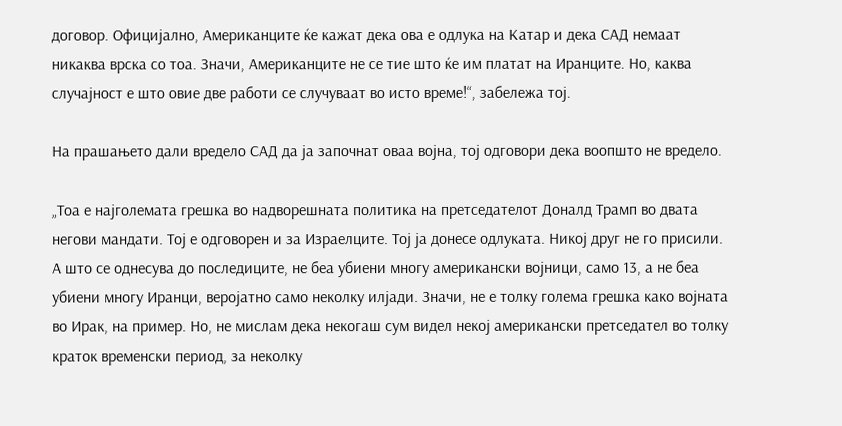договор. Официјално, Американците ќе кажат дека ова е одлука на Катар и дека САД немаат никаква врска со тоа. Значи, Американците не се тие што ќе им платат на Иранците. Но, каква случајност е што овие две работи се случуваат во исто време!“, забележа тој.

На прашањето дали вредело САД да ја започнат оваа војна, тој одговори дека воопшто не вредело.

„Тоа е најголемата грешка во надворешната политика на претседателот Доналд Трамп во двата негови мандати. Тој е одговорен и за Израелците. Тој ја донесе одлуката. Никој друг не го присили. А што се однесува до последиците, не беа убиени многу американски војници, само 13, а не беа убиени многу Иранци, веројатно само неколку илјади. Значи, не е толку голема грешка како војната во Ирак, на пример. Но, не мислам дека некогаш сум видел некој американски претседател во толку краток временски период, за неколку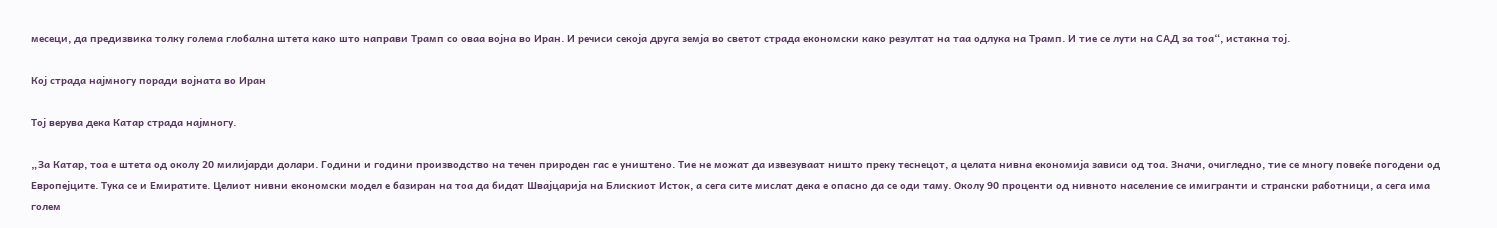месеци, да предизвика толку голема глобална штета како што направи Трамп со оваа војна во Иран. И речиси секоја друга земја во светот страда економски како резултат на таа одлука на Трамп. И тие се лути на САД за тоа“, истакна тој.

Кој страда најмногу поради војната во Иран

Тој верува дека Катар страда најмногу.

„За Катар, тоа е штета од околу 20 милијарди долари. Години и години производство на течен природен гас е уништено. Тие не можат да извезуваат ништо преку теснецот, а целата нивна економија зависи од тоа. Значи, очигледно, тие се многу повеќе погодени од Европејците. Тука се и Емиратите. Целиот нивни економски модел е базиран на тоа да бидат Швајцарија на Блискиот Исток, а сега сите мислат дека е опасно да се оди таму. Околу 90 проценти од нивното население се имигранти и странски работници, а сега има голем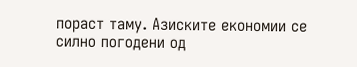пораст таму. Азиските економии се силно погодени од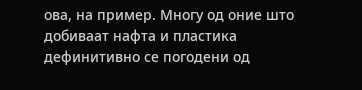ова, на пример. Многу од оние што добиваат нафта и пластика дефинитивно се погодени од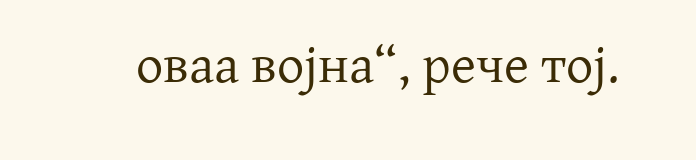оваа војна“, рече тој.